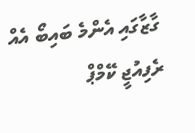ގާޒާގައި އެންމެ ބައިބޯ އެއް ރެފިއުޖީ ކޭމްޕް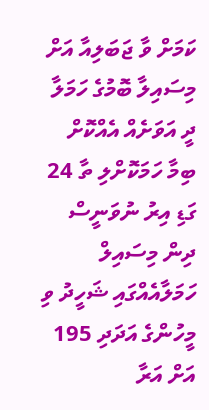ކަމަށް ވާ ޖަބަލިއާ އަށް މިސައިލާ ބޮމުގެ ހަމަލާ ދީ އަވަށެއް އެއްކޮށް ބިމާ ހަމަކޮށްލި ތާ 24 ގަޑި އިރު ނުވަނީސް ދިން މިސައިލް ހަމަލާއެއްގައި ޝަހީދު ވި މީހުންގެ އަދަދި 195 އަށް އަރާ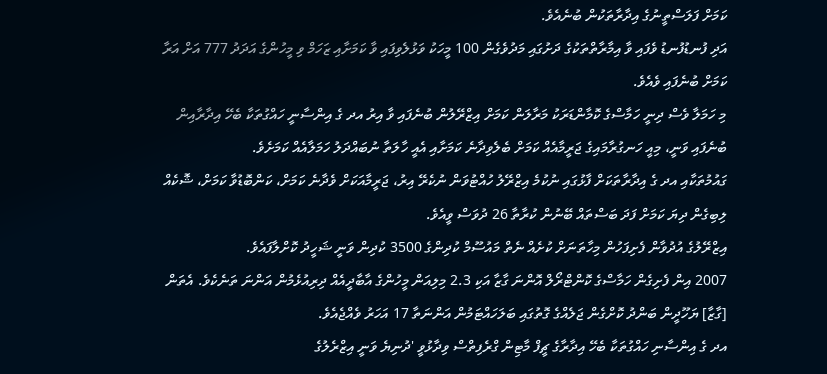ކަމަށް ފަލަސްތީނުގެ އިދާރާތަކުން ބުނެއެވެ.
އަދި ފުނޑުފުނޑު ވެފައި ވާ އިމާރާތްތަކުގެ ދަށުގައި މަދުވެގެން 100 މީހަކު ވަޅުލެވިފައި ވާ ކަމަށާއި ޒަހަމް ވި މީހުންގެ އަދަދު 777 އަށް އަރާ ކަމަށް ބުނެފައި ވެއެވެ.
މި ހަމަލާ ވެސް ދިނީ ހަމާސްގެ ކޮމާންޑަރަކު މަރާލަން ކަމަށް އިޒްރޭލުން ބުނެފައި ވާ އިރު އދ ގެ އިންސާނީ ހައްގުތަކާ ބެހޭ އިދާރާއިން ބުނެފައި ވަނީ، މިއީ ހަނގުރާމައިގެ ޖަރީމާއެއް ކަމަށް ބެލެވިދާނެ ކަމަށާއި އެއީ ހާލަތާ ނުބައްދަލު ހަމަލާއެއް ކަމަށެވެ.
ގައުމުތަކާއި އދ ގެ އިދާރާތަކަށް ފާޅުގައި ނުކުމެ އިޒްރޭލު ހުއްޓުވަން ނުކެރޭ އިރު، ޖަރީމާއަކަށް ވެދާނެ ކަމަށް، ކަންބޮޑުވާ ކަމަށް، ޝޮކެއް ލިބިގެން ދިޔަ ކަމަށް ފަދަ ބަސްތައް ބޭނުން ކުރާތާ 26 ދުވަސް ވީއެވެ.
އިޒްރޭލުގެ އުދުވާން ފެށިފަހުން މިހާތަނަށް ކުށެއް ނެތް މައުސޫމް ކުދިންގެ 3500 ކުދިން ވަނީ ޝަހީދު ކޮށްލާފައެވެ.
2007 އިން ފެށިގެން ހަމާސްގެ ކޮންޓްރޯލް އޮންނަ ގާޒާ އަކި 2.3 މިލިއަން މީހުންގެ އާބާދީއެއް ދިރިއުޅެމުން އަންނަ ތަނެކެވެ. އެތަން [ގާޒާ] ޔަހޫދީން ބަންދު ކޮށްގެން ޖަލެއްގެ ގޮތުގައި ބަލަހައްޓަމުން އަންނަތާ 17 އަހަރު ވެއްޖެއެވެ.
އދ ގެ އިންސާނި ހައްގުތަކާ ބެހޭ އިދާރާގެ ޗީފް މާޓިން ގްރެފިތްސް ވިދާޅުވީ 'ދުނިޔެ ވަނީ އިޒްރެލުގެ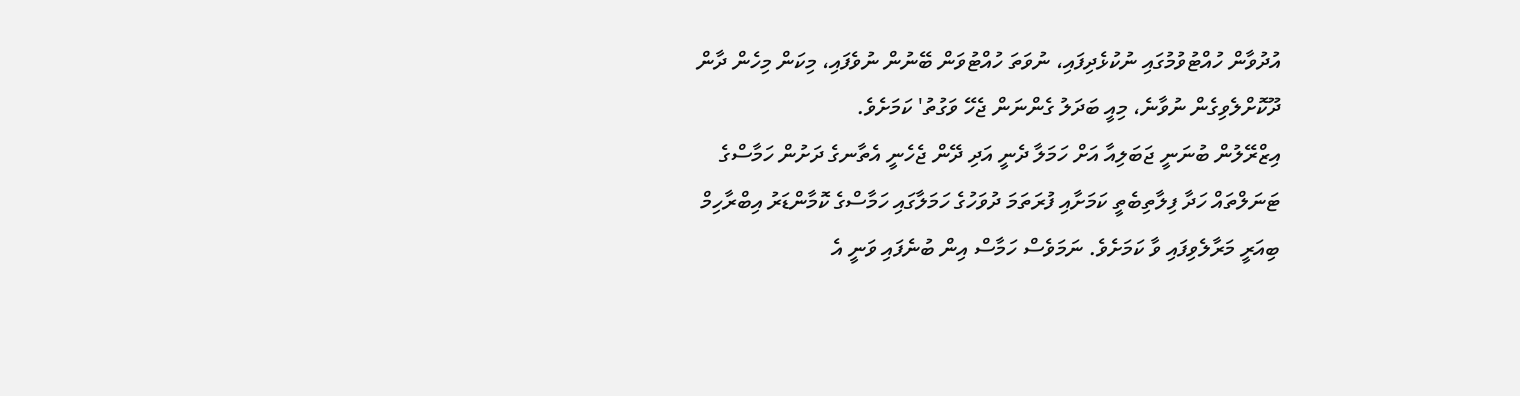އުދުވާން ހުއްޓުވުމުގައި ނުކުޅެދިފައި، ނުވަތަ ހުއްޓުވަން ބޭނުން ނުވެފައި، މިކަން މިހެން ދާން ދޫކޮށްލެވިގެން ނުވާނެ، މިއީ ބަދަލު ގެންނަން ޖެހޭ ވަގުތު' ކަމަށެވެ.
އިޒްރޭލުން ބުނަނީ ޖަބަލިއާ އަށް ހަމަލާ ދެނީ އަދި ދޭން ޖެހެނީ އެތާނގެ ދަށުން ހަމާސްގެ ޓަނަލްތައް ހަދާ ފިލާތިބެތީ ކަމަށާއި ފުރަތަމަ ދުވަހުގެ ހަމަލާގައި ހަމާސްގެ ކޮމާންޑަރު އިބްރާހިމް ބިއަރީ މަރާލެވިފައި ވާ ކަމަށެވެ. ނަމަވެސް ހަމާސް އިން ބުނެފައި ވަނީ އެ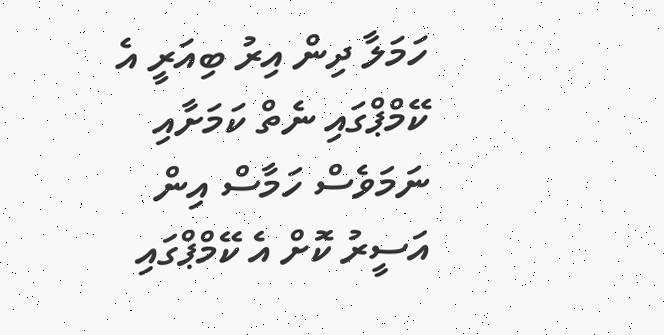ހަމަލާ ދިން އިރު ބިއަރީ އެ ކޭމްޕްގައި ނެތް ކަމަށާއި ނަމަވެސް ހަމާސް އިން އަސީރު ކޮށް އެ ކޭމްޕްގައި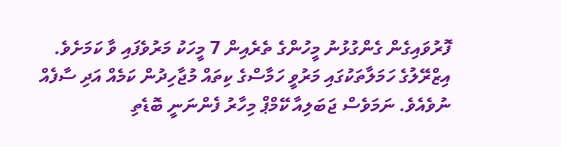ފޮރުވައިގެން ގެންގުޅުނު މީހުންގެ ތެރެއިން 7 މީހަކު މަރުވެފައި ވާ ކަމަށެވެ.
އިޒްރޭލުގެ ހަމަލާތަކުގައި މަރުވީ ހަމާސްގެ ކިތައް މުޖާހިދުން ކަމެއް އަދި ސާފެއް ނުވެއެވެ. ނަމަވެސް ޖަބަލިއާ ކޭމްޕް މިހާރު ފެންނަނީ ބޮޑެތި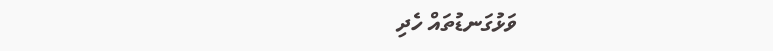ވަޅުގަނޑުތައް ހެދި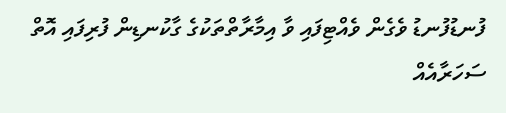ފުނޑުފުނޑު ވެގެން ވެއްޓިފައި ވާ އިމާރާތްތަކުގެ ގާކުނޑިން ފުރިފައި އޮތް ސަހަރާއެއް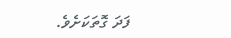ފަދަ ގޮތަކަށެވެ.